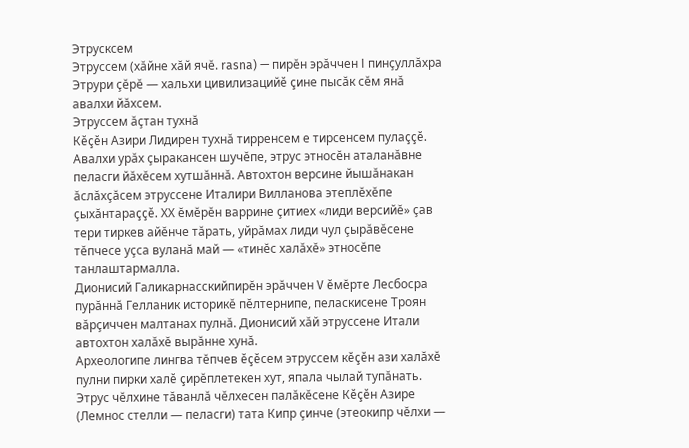Этрусксем
Этруссем (хăйне хăй ячĕ. rasna) — пирĕн эрăччен I пинçуллăхра Этрури çĕрĕ — хальхи цивилизацийĕ çине пысăк сĕм янă авалхи йăхсем.
Этруссем ăçтан тухнă
Кĕçĕн Азири Лидирен тухнă тирренсем е тирсенсем пулаççĕ. Авалхи урăх çыракансен шучĕпе, этрус этносĕн аталанăвне пеласги йăхĕсем хутшăннă. Автохтон версине йышăнакан ăслăхçăсем этруссене Италири Вилланова этеплĕхĕпе çыхăнтараççĕ. ХХ ĕмĕрĕн варрине çитиех «лиди версийĕ» çав тери тиркев айĕнче тăрать, уйрăмах лиди чул çырăвĕсене тĕпчесе уçса вуланă май — «тинĕс халăхĕ» этносĕпе танлаштармалла.
Дионисий Галикарнасскийпирĕн эрăччен V ĕмĕрте Лесбосра пурăннă Гелланик историкĕ пĕлтернипе, пеласкисене Троян вăрçиччен малтанах пулнă. Дионисий хăй этруссене Итали автохтон халăхĕ вырăнне хунă.
Археологипе лингва тĕпчев ĕçĕсем этруссем кĕçĕн ази халăхĕ пулни пирки халĕ çирĕплетекен хут, япала чылай тупăнать. Этрус чĕлхине тăванлă чĕлхесен палăкĕсене Кĕçĕн Азире (Лемнос стелли — пеласги) тата Кипр çинче (этеокипр чĕлхи —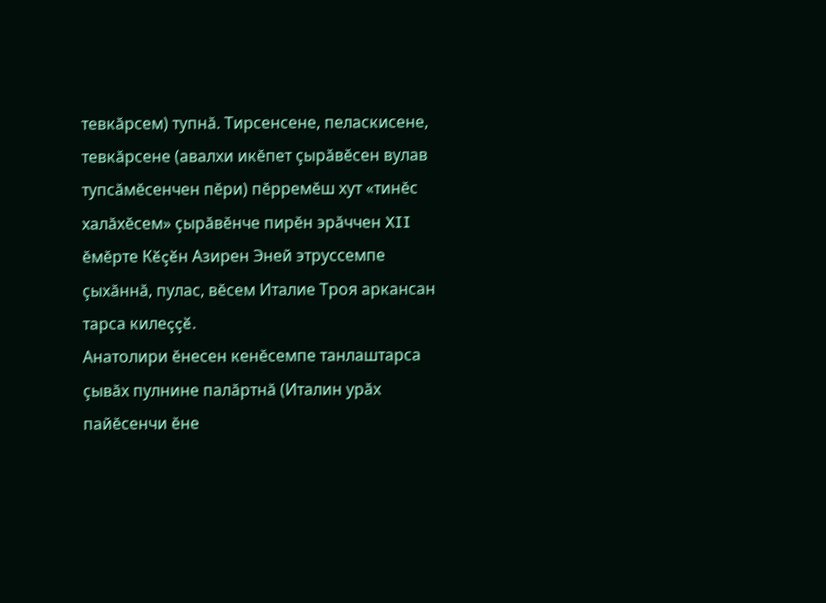тевкăрсем) тупнă. Тирсенсене, пеласкисене, тевкăрсене (авалхи икĕпет çырăвĕсен вулав тупсăмĕсенчен пĕри) пĕрремĕш хут «тинĕс халăхĕсем» çырăвĕнче пирĕн эрăччен XII ĕмĕрте Кĕçĕн Азирен Эней этруссемпе çыхăннă, пулас, вĕсем Италие Троя аркансан тарса килеççĕ.
Анатолири ĕнесен кенĕсемпе танлаштарса çывăх пулнине палăртнă (Италин урăх пайĕсенчи ĕне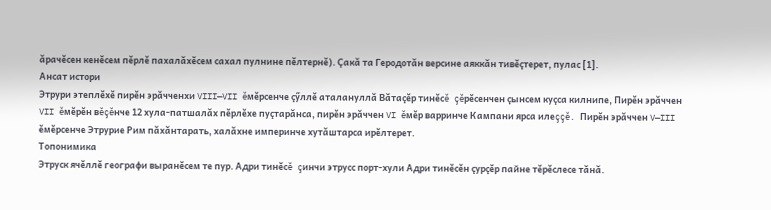ăрачĕсен кенĕсем пĕрлĕ пахалăхĕсем сахал пулнине пĕлтернĕ). Çакă та Геродотăн версине аяккăн тивĕçтерет, пулас [1].
Ансат истори
Этрури этеплĕхĕ пирĕн эрăчченхи VIII—VII ĕмĕрсенче çӳллĕ аталануллă Вăтаçĕр тинĕсĕ çĕрĕсенчен çынсем куçса килнипе, Пирĕн эрăччен VII ĕмĕрĕн вĕçĕнче 12 хула-патшалăх пĕрлĕхе пуçтарăнса, пирĕн эрăччен VI ĕмĕр варринче Кампани ярса илеççĕ. Пирĕн эрăччен V—III ĕмĕрсенче Этрурие Рим пăхăнтарать, халăхне империнче хутăштарса ирĕлтерет.
Топонимика
Этруск ячĕллĕ географи выранĕсем те пур. Адри тинĕсĕ çинчи этрусс порт-хули Адри тинĕсĕн çурçĕр пайне тĕрĕслесе тăнă.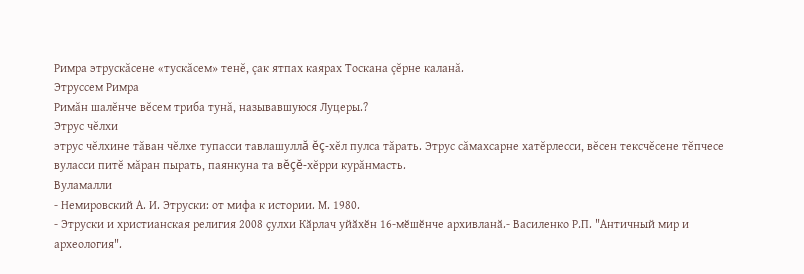Римра этрускăсене «тускăсем» тенĕ, çак ятпах каярах Тоскана çĕрне каланă.
Этруссем Римра
Римăн шалĕнче вĕсем триба тунă, называвшуюся Луцеры.?
Этрус чĕлхи
этрус чĕлхине тăван чĕлхе тупасси тавлашуллă ĕç-хĕл пулса тăрать. Этрус сăмахсарне хатĕрлесси, вĕсен тексчĕсене тĕпчесе вуласси питĕ мăран пырать, паянкуна та вĕçĕ-хĕрри курăнмасть.
Вуламалли
- Немировский А. И. Этруски: от мифа к истории. М. 1980.
- Этруски и христианская религия 2008 ҫулхи Кӑрлач уйӑхӗн 16-мӗшӗнче архивланӑ.- Василенко Р.П. "Античный мир и археология".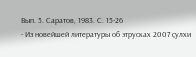Вып. 5. Саратов, 1983. С. 15-26
- Из новейшей литературы об этрусках 2007 ҫулхи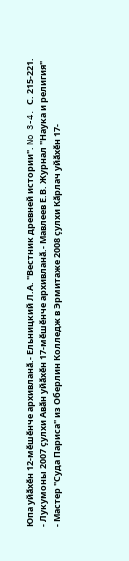Юпа уйӑхӗн 12-мӗшӗнче архивланӑ.- Ельницкий Л.А. "Вестник древней истории". No 3-4. С. 215-221.
- Лукумоны 2007 ҫулхи Авӑн уйӑхӗн 17-мӗшӗнче архивланӑ.- Мавлеев Е.В. Журнал "Наука и религия"
- Мастер "Суда Париса" из Оберлин Колледж в Эрмитаже 2008 ҫулхи Кӑрлач уйӑхӗн 17-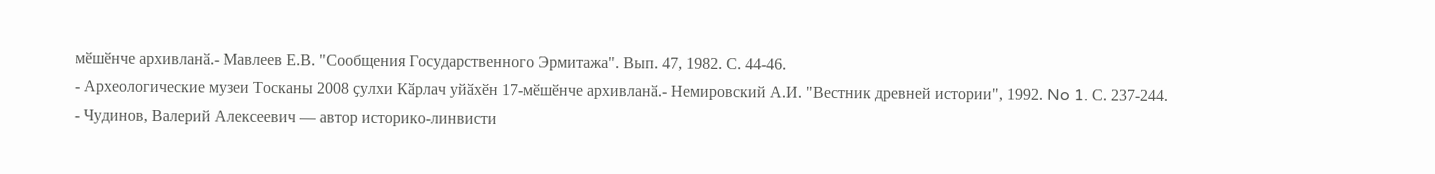мӗшӗнче архивланӑ.- Мавлеев Е.В. "Сообщения Государственного Эрмитажа". Вып. 47, 1982. С. 44-46.
- Археологические музеи Тосканы 2008 ҫулхи Кӑрлач уйӑхӗн 17-мӗшӗнче архивланӑ.- Немировский А.И. "Вестник древней истории", 1992. No 1. С. 237-244.
- Чудинов, Валерий Алексеевич — автор историко-линвисти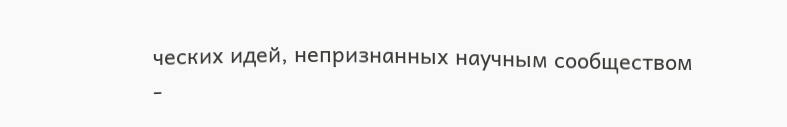ческих идей, непризнанных научным сообществом
-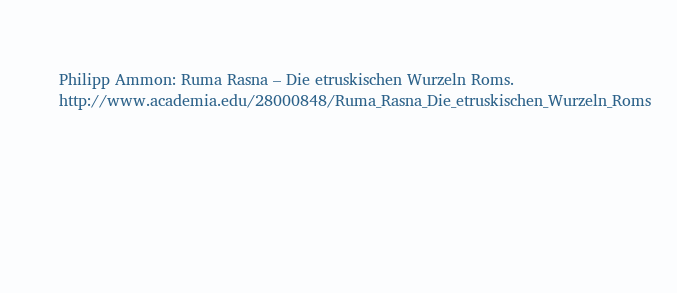Philipp Ammon: Ruma Rasna – Die etruskischen Wurzeln Roms. http://www.academia.edu/28000848/Ruma_Rasna_Die_etruskischen_Wurzeln_Roms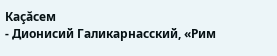Каçăсем
- Дионисий Галикарнасский, «Рим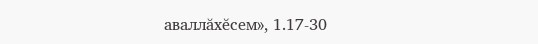аваллăхĕсем», 1.17-30